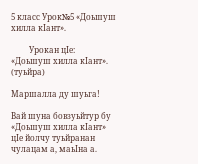5 класс Урок№5 «Доьшуш хилла кIант».

         Урокан цIе:  «Доьшуш хилла кIант». (туьйра)

Маршалла ду шуьга!

Вай шуна бовзуьйтур бу «Доьшуш хилла кIант» цIе йолчу туьйранан чулацам а, маьIна а.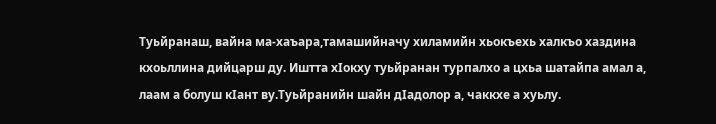Туьйранаш, вайна ма-хаъара,тамашийначу хиламийн хьокъехь халкъо хаздина кхоьллина дийцарш ду. Иштта хIокху туьйранан турпалхо а цхьа шатайпа амал а, лаам а болуш кIант ву.Туьйранийн шайн дIадолор а, чаккхе а хуьлу.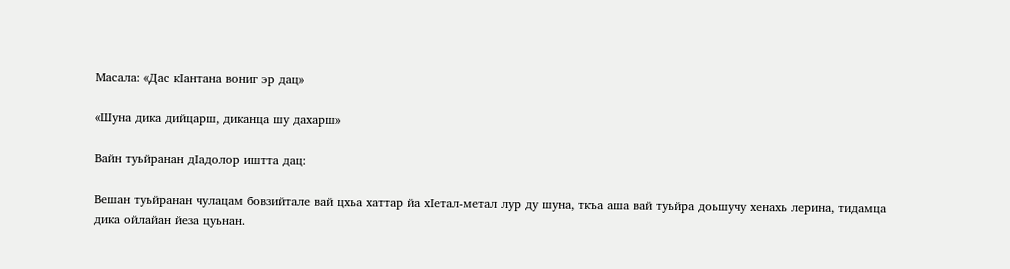Масала: «Дас кIантана вониг эр дац»

«Шуна дика дийцарш, диканца шу дахарш»

Вайн туьйранан дIадолор иштта дац:

Вешан туьйранан чулацам бовзийтале вай цхьа хаттар йа хIетал-метал лур ду шуна, ткъа аша вай туьйра доьшучу хенахь лерина, тидамца дика ойлайан йеза цуьнан.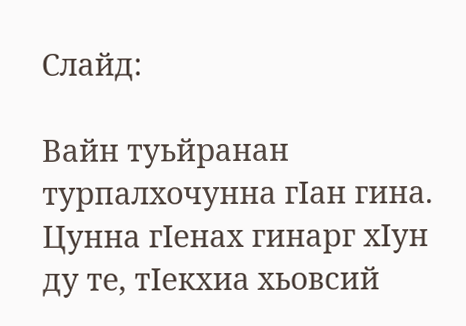Слайд:

Вайн туьйранан турпалхочунна гIан гина. Цунна гIенах гинарг хIун ду те, тIекхиа хьовсий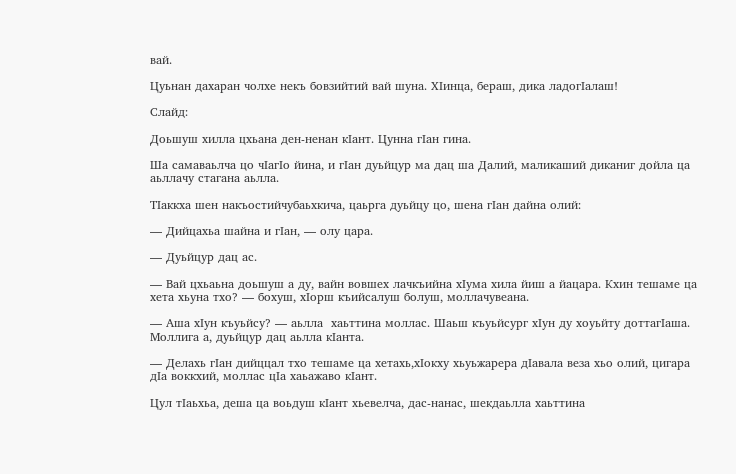вай.

Цуьнан дахаран чолхе некъ бовзийтий вай шуна. ХIинца, бераш, дика ладогIалаш!

Слайд:

Доьшуш хилла цхьана ден-ненан кIант. Цунна гIан гина.

Ша самаваьлча цо чIагIо йина, и гIан дуьйцур ма дац ша Далий, маликаший диканиг дойла ца аьллачу стагана аьлла.

ТIаккха шен накъостийчубаьхкича, цаьрга дуьйцу цо, шена гIан дайна олий:

— Дийцахьа шайна и гIан, — олу цара.

— Дуьйцур дац ас.

— Вай цхьаьна доьшуш а ду, вайн вовшех лачкъийна хIума хила йиш а йацара. Кхин тешаме ца хета хьуна тхо? — бохуш, хIорш къийсалуш болуш, моллачувеана.

— Аша хIун къуьйсу? — аьлла  хаьттина моллас. Шаьш къуьйсург хIун ду хоуьйту доттагIаша. Моллига а, дуьйцур дац аьлла кIанта.

— Делахь гIан дийццал тхо тешаме ца хетахь,хIокху хьуьжарера дIавала веза хьо олий, цигара дIа воккхий, моллас цIа хаьажаво кIант.

Цул тIаьхьа, деша ца воьдуш кIант хьевелча, дас-нанас, шекдаьлла хаьттина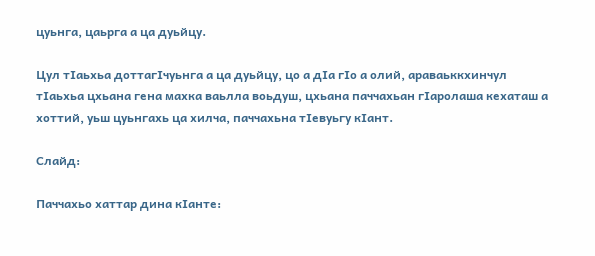цуьнга, цаьрга а ца дуьйцу.

Цул тIаьхьа доттагIчуьнга а ца дуьйцу, цо а дIа гIо а олий, араваьккхинчул тIаьхьа цхьана гена махка ваьлла воьдуш, цхьана паччахьан гIаролаша кехаташ а хоттий, уьш цуьнгахь ца хилча, паччахьна тIевуьгу кIант.

Слайд:

Паччахьо хаттар дина кIанте: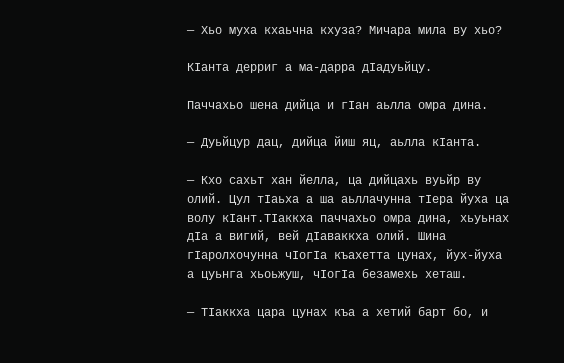— Хьо муха кхаьчна кхуза? Мичара мила ву хьо?

КIанта дерриг а ма-дарра дIадуьйцу.

Паччахьо шена дийца и гIан аьлла омра дина.

— Дуьйцур дац, дийца йиш яц, аьлла кIанта.

— Кхо сахьт хан йелла, ца дийцахь вуьйр ву олий. Цул тIаьха а ша аьллачунна тIера йуха ца волу кIант.ТIаккха паччахьо омра дина, хьуьнах дIа а вигий, вей дIаваккха олий. Шина гIаролхочунна чIогIа къахетта цунах, йух-йуха а цуьнга хьоьжуш, чIогIа безамехь хеташ.

— ТIаккха цара цунах къа а хетий барт бо, и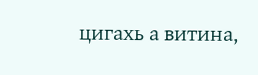цигахь а витина,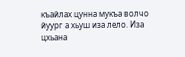къайлах цунна мукъа волчо йуург а хьуш иза лело. Иза цхьана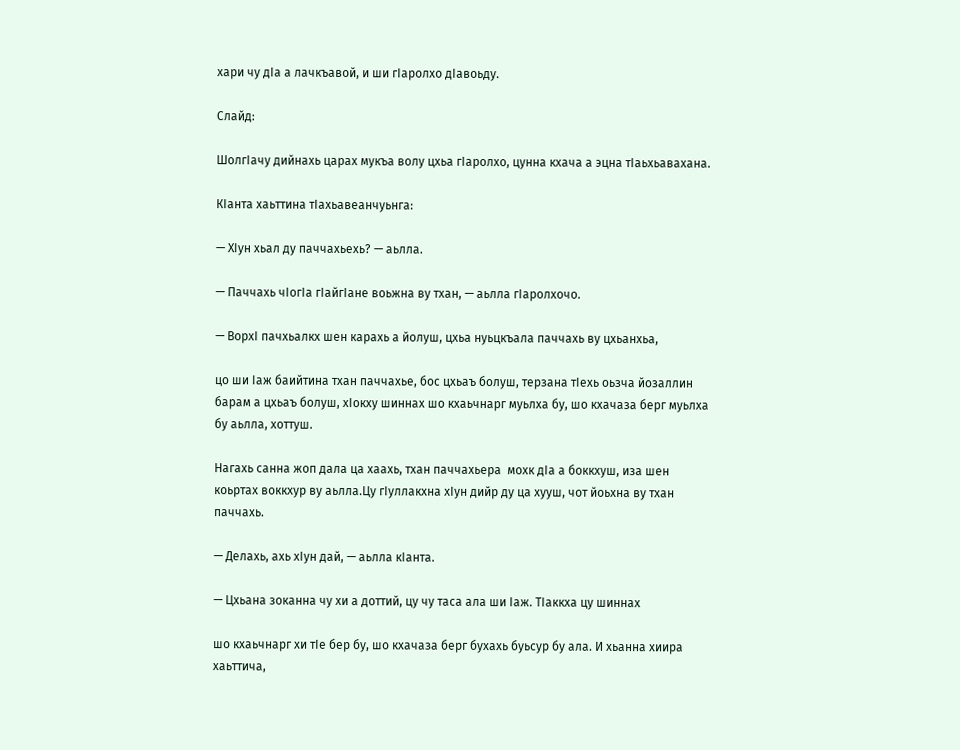хари чу дIа а лачкъавой, и ши гIаролхо дIавоьду.

Слайд:

ШолгIачу дийнахь царах мукъа волу цхьа гIаролхо, цунна кхача а эцна тIаьхьавахана.

КIанта хаьттина тIахьавеанчуьнга:

— ХIун хьал ду паччахьехь? — аьлла.

— Паччахь чIогIа гIайгIане воьжна ву тхан, — аьлла гIаролхочо.

— ВорхI пачхьалкх шен карахь а йолуш, цхьа нуьцкъала паччахь ву цхьанхьа,

цо ши Iаж баийтина тхан паччахье, бос цхьаъ болуш, терзана тIехь оьзча йозаллин барам а цхьаъ болуш, хIокху шиннах шо кхаьчнарг муьлха бу, шо кхачаза берг муьлха бу аьлла, хоттуш.

Нагахь санна жоп дала ца хаахь, тхан паччахьера  мохк дIа а боккхуш, иза шен коьртах воккхур ву аьлла.Цу гIуллакхна хIун дийр ду ца хууш, чот йоьхна ву тхан паччахь.

— Делахь, ахь хIун дай, — аьлла кIанта.

— Цхьана зоканна чу хи а доттий, цу чу таса ала ши Iаж. ТIаккха цу шиннах

шо кхаьчнарг хи тIе бер бу, шо кхачаза берг бухахь буьсур бу ала. И хьанна хиира хаьттича,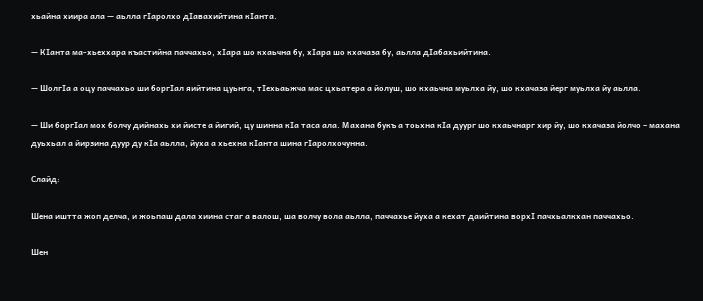хьайна хиира ала — аьлла гIаролхо дIавахийтина кIанта.

— КIанта ма-хьеххара къастийна паччахьо, хIара шо кхаьчна бу, хIара шо кхачаза бу, аьлла дIабахьийтина.

— ШолгIа а оцу паччахьо ши боргIал яийтина цуьнга, тIехьаьжча мас цхьатера а йолуш, шо кхаьчна муьлха йу, шо кхачаза йерг муьлха йу аьлла.

— Ши боргIал мох болчу дийнахь хи йисте а йигий, цу шинна кIа таса ала. Махана букъ а тоьхна кIа дуург шо кхаьчнарг хир йу, шо кхачаза йолчо – махана дуьхьал а йирзина дуур ду кIа аьлла, йуха а хьехна кIанта шина гIаролхочунна.

Слайд:

Шена иштта жоп делча, и жоьпаш дала хиина стаг а валош, ша волчу вола аьлла, паччахье йуха а кехат даийтина ворхI пачхьалкхан паччахьо.

Шен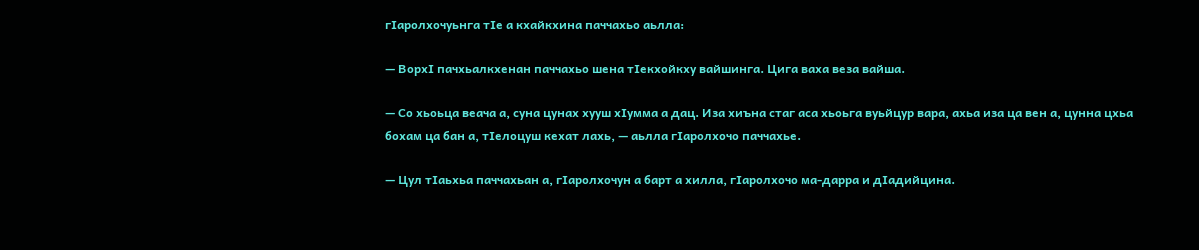гIаролхочуьнга тIе а кхайкхина паччахьо аьлла:

— ВорхI пачхьалкхенан паччахьо шена тIекхойкху вайшинга. Цига ваха веза вайша.

— Со хьоьца веача а, суна цунах хууш хIумма а дац. Иза хиъна стаг аса хьоьга вуьйцур вара, ахьа иза ца вен а, цунна цхьа бохам ца бан а, тIелоцуш кехат лахь, — аьлла гIаролхочо паччахье.

— Цул тIаьхьа паччахьан а, гIаролхочун а барт а хилла, гIаролхочо ма-дарра и дIадийцина.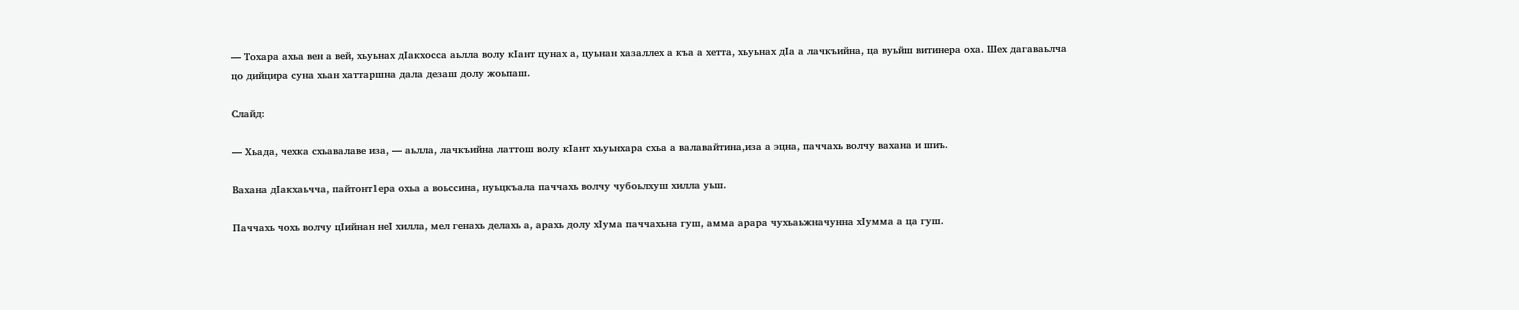— Тохара ахьа вен а вей, хьуьнах дIакхосса аьлла волу кIант цунах а, цуьнан хазаллех а къа а хетта, хьуьнах дIа а лачкъийна, ца вуьйш витинера оха. Шех дагаваьлча цо дийцира суна хьан хаттаршна дала дезаш долу жоьпаш.

Слайд:

— Хьада, чехка схьавалаве иза, — аьлла, лачкъийна латтош волу кIант хьуьнхара схьа а валавайтина,иза а эцна, паччахь волчу вахана и шиъ.

Вахана дIакхаьчча, пайтонт1ера охьа а воьссина, нуьцкъала паччахь волчу чубоьлхуш хилла уьш.

Паччахь чохь волчу цIийнан неI хилла, мел генахь делахь а, арахь долу хIума паччахьна гуш, амма арара чухьаьжначунна хIумма а ца гуш.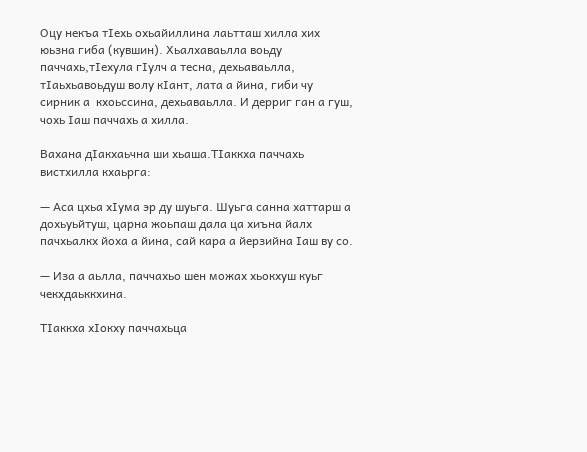Оцу некъа тIехь охьайиллина лаьтташ хилла хих юьзна гиба (кувшин). Хьалхаваьлла воьду паччахь,тIехула гIулч а тесна, дехьаваьлла, тIаьхьавоьдуш волу кIант, лата а йина, гиби чу сирник а  кхоьссина, дехьаваьлла. И дерриг ган а гуш, чохь Iаш паччахь а хилла.

Вахана дIакхаьчна ши хьаша.ТIаккха паччахь вистхилла кхаьрга:

— Аса цхьа хIума эр ду шуьга. Шуьга санна хаттарш а дохьуьйтуш, царна жоьпаш дала ца хиъна йалх пачхьалкх йоха а йина, сай кара а йерзийна Iаш ву со.

— Иза а аьлла, паччахьо шен можах хьокхуш куьг чекхдаьккхина.

ТIаккха хIокху паччахьца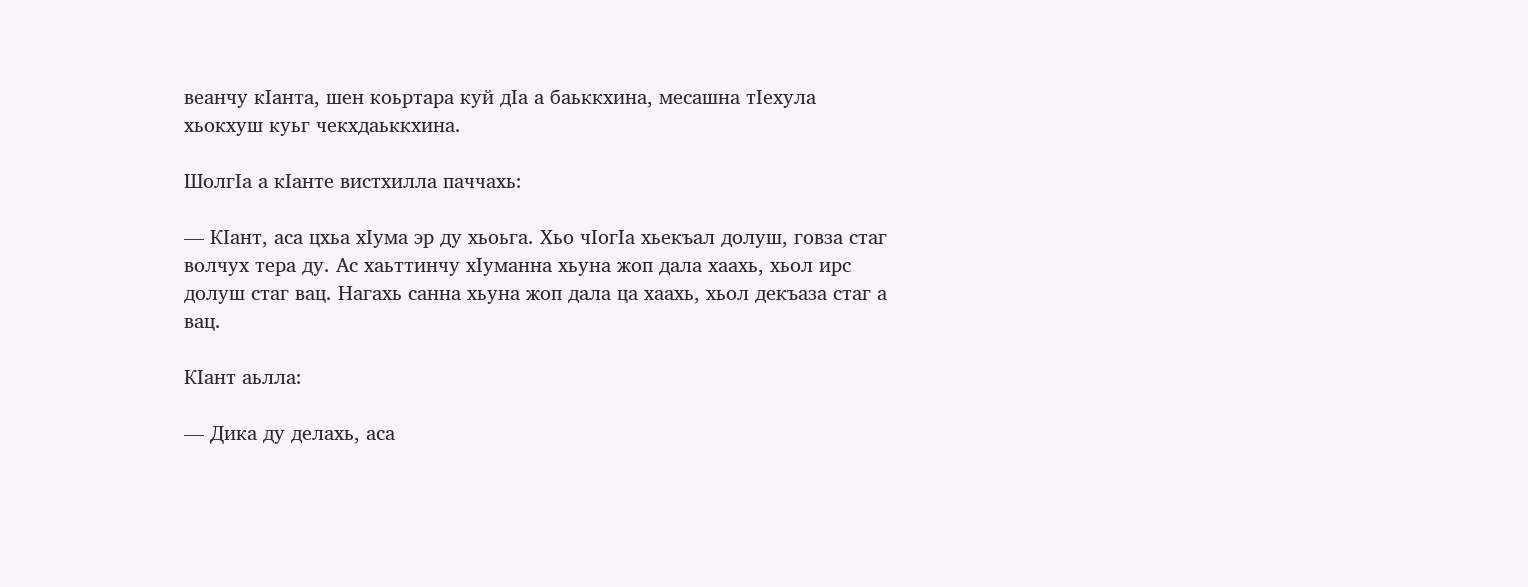веанчу кIанта, шен коьртара куй дIа а баьккхина, месашна тIехула хьокхуш куьг чекхдаьккхина.

ШолгIа а кIанте вистхилла паччахь:

— КIант, аса цхьа хIума эр ду хьоьга. Хьо чIогIа хьекъал долуш, говза стаг волчух тера ду. Ас хаьттинчу хIуманна хьуна жоп дала хаахь, хьол ирс долуш стаг вац. Нагахь санна хьуна жоп дала ца хаахь, хьол декъаза стаг а вац.

КIант аьлла:

— Дика ду делахь, аса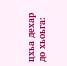цхьа дехар до хьоьга: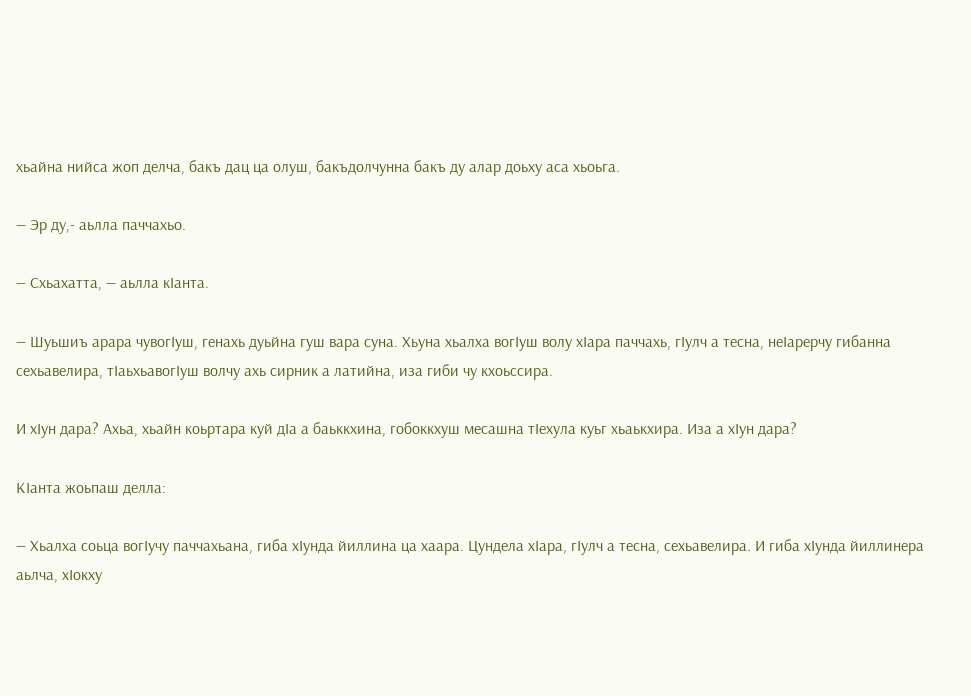хьайна нийса жоп делча, бакъ дац ца олуш, бакъдолчунна бакъ ду алар доьху аса хьоьга.

— Эр ду,- аьлла паччахьо.

— Схьахатта, — аьлла кIанта.

— Шуьшиъ арара чувогIуш, генахь дуьйна гуш вара суна. Хьуна хьалха вогIуш волу хIара паччахь, гIулч а тесна, неIарерчу гибанна сехьавелира, тIаьхьавогIуш волчу ахь сирник а латийна, иза гиби чу кхоьссира.

И хIун дара? Ахьа, хьайн коьртара куй дIа а баьккхина, гобоккхуш месашна тIехула куьг хьаькхира. Иза а хIун дара?

КIанта жоьпаш делла:

— Хьалха соьца вогIучу паччахьана, гиба хIунда йиллина ца хаара. Цундела хIара, гIулч а тесна, сехьавелира. И гиба хIунда йиллинера аьлча, хIокху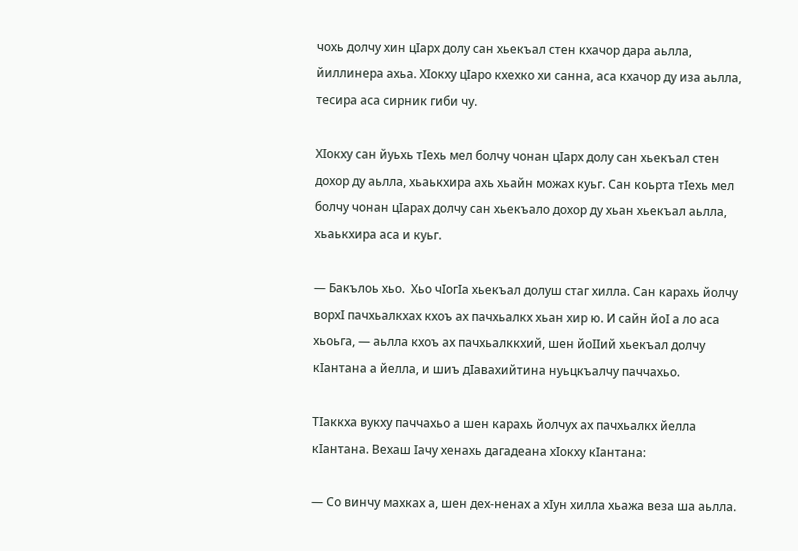чохь долчу хин цIарх долу сан хьекъал стен кхачор дара аьлла, йиллинера ахьа. ХIокху цIаро кхехко хи санна, аса кхачор ду иза аьлла, тесира аса сирник гиби чу.

ХIокху сан йуьхь тIехь мел болчу чонан цIарх долу сан хьекъал стен дохор ду аьлла, хьаькхира ахь хьайн можах куьг. Сан коьрта тIехь мел болчу чонан цIарах долчу сан хьекъало дохор ду хьан хьекъал аьлла, хьаькхира аса и куьг.

— Бакълоь хьо.  Хьо чIогIа хьекъал долуш стаг хилла. Сан карахь йолчу ворхI пачхьалкхах кхоъ ах пачхьалкх хьан хир ю. И сайн йоI а ло аса хьоьга, — аьлла кхоъ ах пачхьалккхий, шен йоIIий хьекъал долчу кIантана а йелла, и шиъ дIавахийтина нуьцкъалчу паччахьо.

ТIаккха вукху паччахьо а шен карахь йолчух ах пачхьалкх йелла кIантана. Вехаш Iачу хенахь дагадеана хIокху кIантана:

— Со винчу махках а, шен дех-ненах а хIун хилла хьажа веза ша аьлла.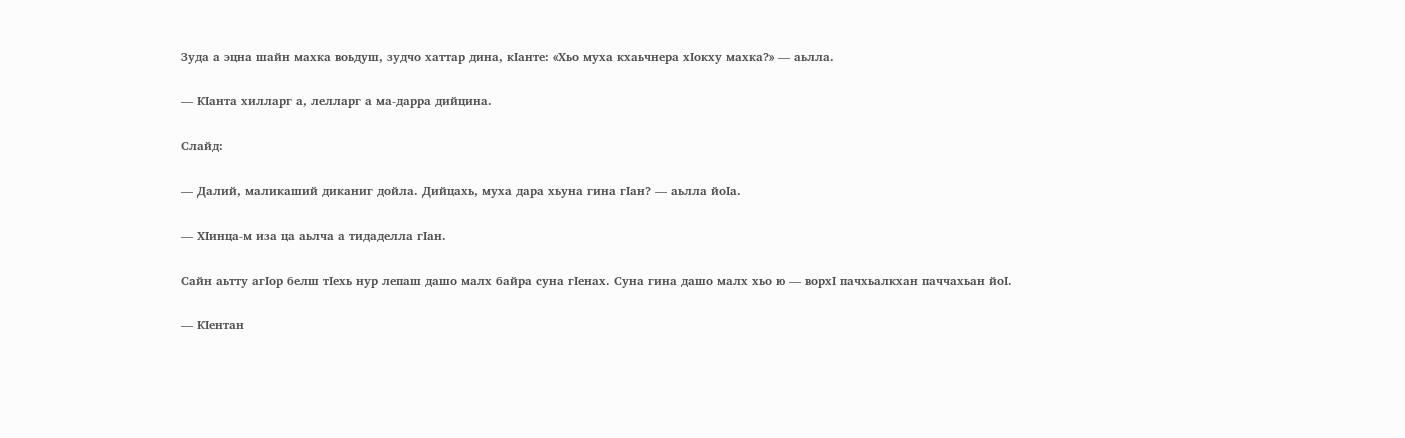Зуда а эцна шайн махка воьдуш, зудчо хаттар дина, кIанте: «Хьо муха кхаьчнера хIокху махка?» — аьлла.

— КIанта хилларг а, лелларг а ма-дарра дийцина.

Слайд:

— Далий, маликаший диканиг дойла. Дийцахь, муха дара хьуна гина гIан? — аьлла йоIа.

— ХIинца-м иза ца аьлча а тидаделла гIан.

Сайн аьтту агIор белш тIехь нур лепаш дашо малх байра суна гIенах. Суна гина дашо малх хьо ю — ворхI пачхьалкхан паччахьан йоI.

— КIентан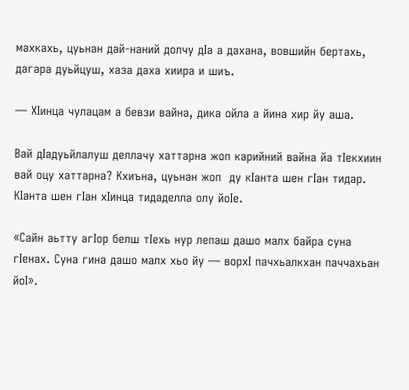махкахь, цуьнан дай-наний долчу дIа а дахана, вовшийн бертахь, дагара дуьйцуш, хаза даха хиира и шиъ.

— ХIинца чулацам а бевзи вайна, дика ойла а йина хир йу аша.

Вай дIадуьйлалуш деллачу хаттарна жоп карийний вайна йа тIекхиин вай оцу хаттарна? Кхиъна, цуьнан жоп  ду кIанта шен гIан тидар. КIанта шен гIан хIинца тидаделла олу йоIе.

«Сайн аьтту агIор белш тIехь нур лепаш дашо малх байра суна гIенах. Суна гина дашо малх хьо йу — ворхI пачхьалкхан паччахьан йоI».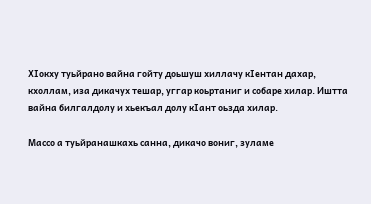ХIокху туьйрано вайна гойту доьшуш хиллачу кIентан дахар, кхоллам, иза дикачух тешар, уггар коьртаниг и собаре хилар. Иштта вайна билгалдолу и хьекъал долу кIант оьзда хилар.

Массо а туьйранашкахь санна, дикачо вониг, зуламе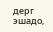дерг эшадо,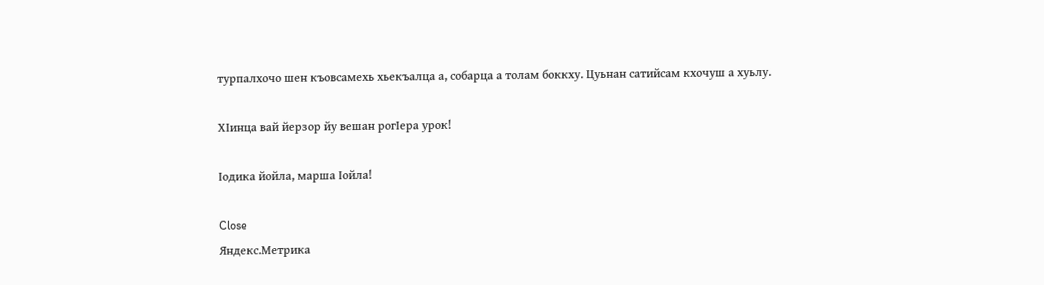турпалхочо шен къовсамехь хьекъалца а, собарца а толам боккху. Цуьнан сатийсам кхочуш а хуьлу.

ХIинца вай йерзор йу вешан рогIера урок!

Iодика йойла, марша Iойла!

Close
Яндекс.Метрика